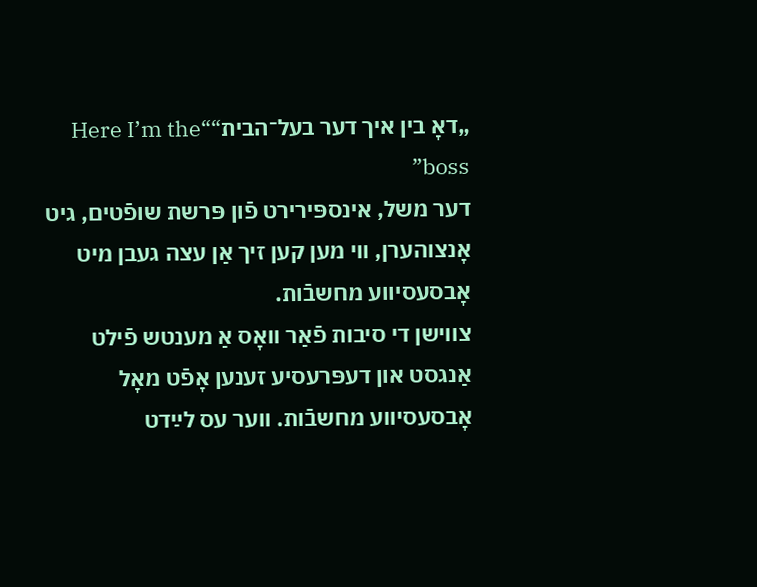„דאָ בין איך דער בעל־הבית““Here I’m the boss”
דער משל, אינספּירירט פֿון פּרשת שופֿטים, גיט אָנצוהערן, ווי מען קען זיך אַן עצה געבן מיט אָבסעסיווע מחשבֿות.
צווישן די סיבות פֿאַר וואָס אַ מענטש פֿילט אַנגסט און דעפּרעסיע זענען אָפֿט מאָל אָבסעסיווע מחשבֿות. ווער עס לײַדט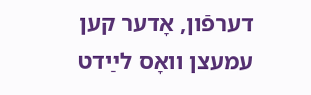דערפֿון, אָדער קען עמעצן וואָס לײַדט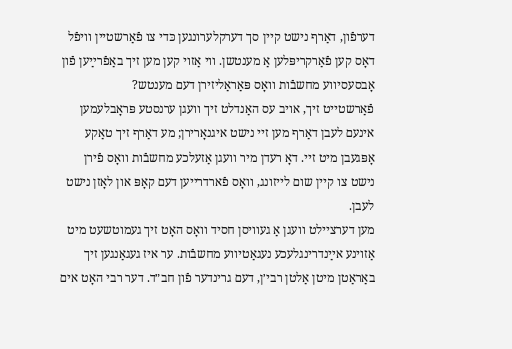דערפֿון, דאַרף נישט קיין סך דערקלערונגען כּדי צו פֿאַרשטיין וויפֿל דאָס קען פֿאַרקריפּלען אַ מענטשן. ווי אַזוי קען מען זיך באַפֿרײַען פֿון אָבסעסיווע מחשבֿות וואָס פּאַראַליזירן דעם מענטש?
פֿאַרשטייט זיך, אויב עס האַנדלט זיך וועגן ערנסטע פּראָבלעמען אינעם לעבן דאַרף מען זיי נישט איגנאָרירן; מע דאַרף זיך טאַקע אָפּגעבן מיט זיי. דאָ רעדן מיר וועגן אַזעלכע מחשבֿות וואָס פֿירן נישט צו קיין שום לייזונג, וואָס פֿארדרייען דעם קאָפּ און לאָזן נישט לעבן.
מען דערציילט וועגן אַ געוויסן חסיד וואָס האָט זיך געמוטשעט מיט אַזוינע אײַנדרינגלעכע נעגאַטיווע מחשבֿות. ער איז געגאַנגען זיך באַראַטן מיטן אַלטן רבי׳ן, דעם גרינדער פֿון חב״ד. דער רבי האָט אים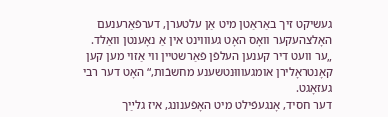געשיקט זיך באַראַטן מיט אַן עלטערן, דערפֿאַרענעם האָלצהעקער וואָס האָט געוווינט אין אַ נאָענטן וואַלד.
„ער וועט דיר קענען העלפֿן פֿאַרשטיין ווי אַזוי מען קען קאָנטראָלירן אומגעוווּנטשענע מחשבֿות,“ האָט דער רבי געזאָגט.
דער חסיד, אָנגעפֿילט מיט האָפֿענונג, איז גלײַך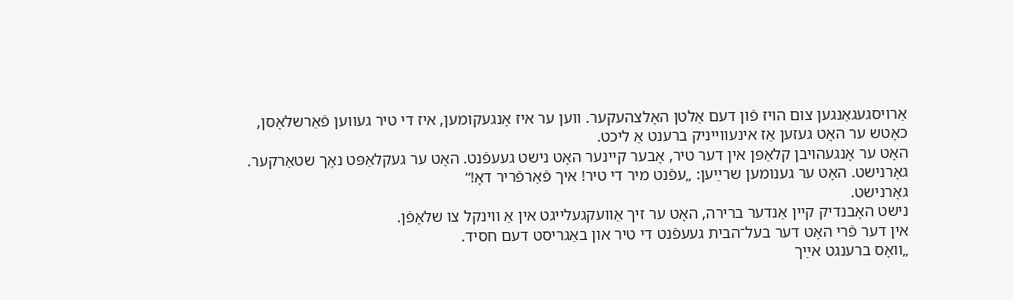אַרויסגעגאַנגען צום הויז פֿון דעם אַלטן האָלצהעקער. ווען ער איז אָנגעקומען, איז די טיר געווען פֿאַרשלאָסן, כאָטש ער האָט געזען אַז אינעווייניק ברענט אַ ליכט.
האָט ער אָנגעהויבן קלאַפּן אין דער טיר, אָבער קיינער האָט נישט געעפֿנט. האָט ער געקלאַפּט נאָך שטאַרקער. גאָרנישט. האָט ער גענומען שרײַען: „עפֿנט מיר די טיר! איך פֿאַרפֿריר דאָ!“
גאָרנישט.
נישט האָבנדיק קיין אַנדער ברירה, האָט ער זיך אַוועקגעלייגט אין אַ ווינקל צו שלאָפֿן.
אין דער פֿרי האָט דער בעל־הבית געעפֿנט די טיר און באַגריסט דעם חסיד.
„וואָס ברענגט אײַך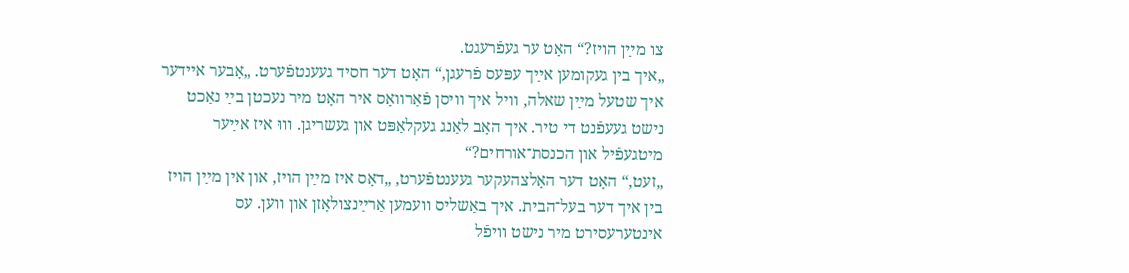צו מײַן הויז?“ האָט ער געפֿרעגט.
„איך בין געקומען אײַך עפּעס פֿרעגן,“ האָט דער חסיד געענטפֿערט. „אָבער איידער איך שטעל מײַן שאלה, וויל איך וויסן פֿאַרוואָס איר האָט מיר נעכטן בײַ נאַכט נישט געעפֿנט די טיר. איך האָב לאַנג געקלאַפּט און געשריגן. וווּ איז אײַער מיטגעפֿיל און הכנסת־אורחים?“
„זעט,“ האָט דער האָלצהעקער געענטפֿערט, „דאָס איז מײַן הויז, און אין מײַן הויז בין איך דער בעל־הבית. איך באַשליס וועמען אַרײַנצולאָזן און ווען. עס אינטערעסירט מיר נישט וויפֿל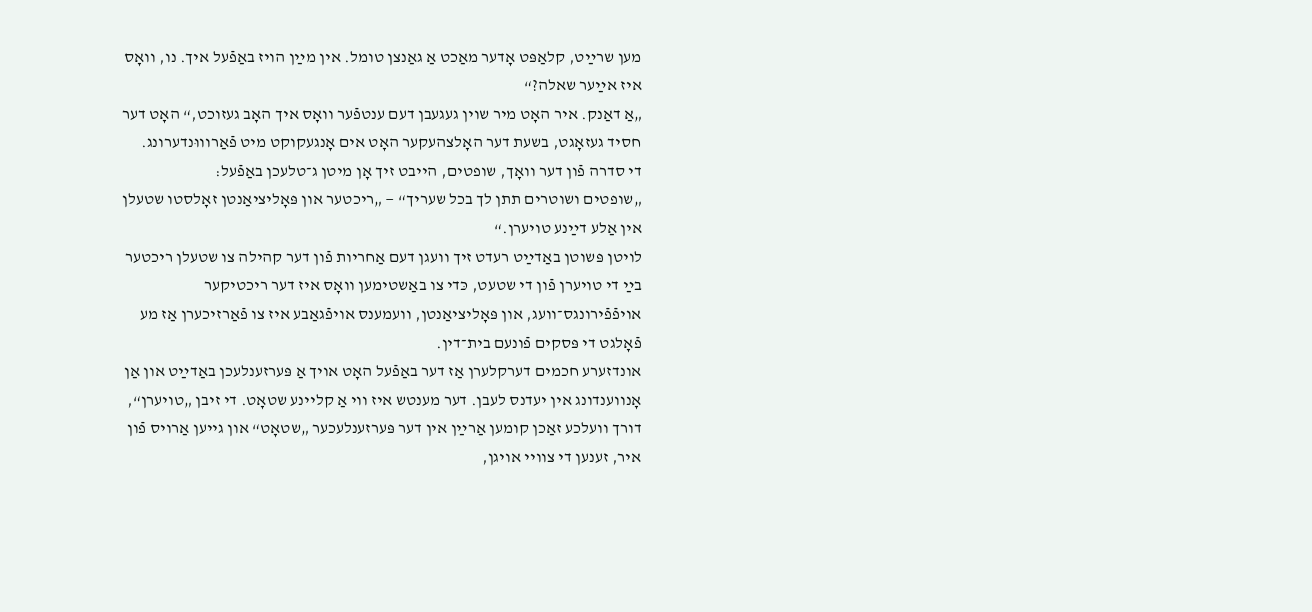מען שרײַט, קלאַפּט אָדער מאַכט אַ גאַנצן טומל. אין מײַן הויז באַפֿעל איך. נו, וואָס איז אײַער שאלה?“
„אַ דאַנק. איר האָט מיר שוין געגעבן דעם ענטפֿער וואָס איך האָב געזוכט,“ האָט דער חסיד געזאָגט, בשעת דער האָלצהעקער האָט אים אָנגעקוקט מיט פֿאַרוווּנדערונג.
די סדרה פֿון דער וואָך, שופטים, הייבט זיך אָן מיטן ג־טלעכן באַפֿעל:
„שופטים ושוטרים תתן לך בכל שעריך“ — „ריכטער און פּאָליציאַנטן זאָלסטו שטעלן אין אַלע דײַנע טויערן.“
לויטן פּשוטן באַדײַט רעדט זיך וועגן דעם אַחריות פֿון דער קהילה צו שטעלן ריכטער בײַ די טויערן פֿון די שטעט, כּדי צו באַשטימען וואָס איז דער ריכטיקער אויפֿפֿירונגס־וועג, און פּאָליציאַנטן, וועמענס אויפֿגאַבע איז צו פֿאַרזיכערן אַז מע פֿאָלגט די פּסקים פֿונעם בית־דין.
אונדזערע חכמים דערקלערן אַז דער באַפֿעל האָט אויך אַ פּערזענלעכן באַדײַט און אַן אָנווענדונג אין יעדנס לעבן. דער מענטש איז ווי אַ קליינע שטאָט. די זיבן „טויערן“, דורך וועלכע זאַכן קומען אַרײַן אין דער פּערזענלעכער „שטאָט“ און גייען אַרויס פֿון איר, זענען די צוויי אויגן,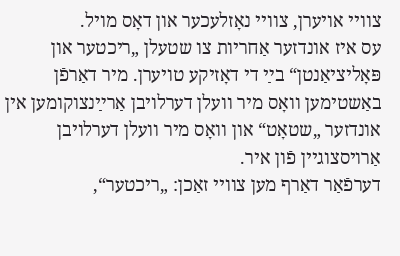צוויי אויערן, צוויי נאָזלעכער און דאָס מויל.
עס איז אונדזער אַחריות צו שטעלן „ריכטער און פּאָליציאַנטן“ בײַ די דאָזיקע טויערן. מיר דאַרפֿן באַשטימען וואָס מיר וועלן דערלויבן אַרײַנצוקומען אין אונדזער „שטאָט“ און וואָס מיר וועלן דערלויבן אַרויסצוגיין פֿון איר.
דערפֿאַר דאַרף מען צוויי זאַכן: „ריכטער“,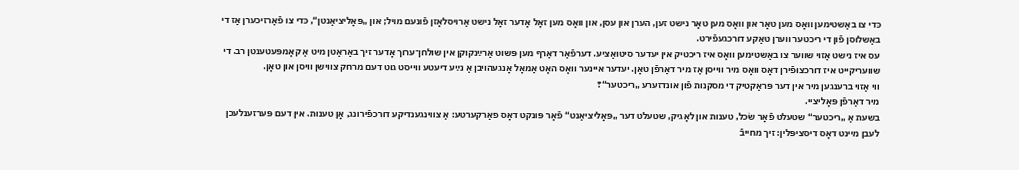כּדי צו באַשטימען וואָס מען טאָר און וואָס מען טאָר נישט זען, הערן און עסן, און וואָס מען זאָל אָדער זאָל נישט אַרויסלאָזן פֿונעם מויל; און „פּאָליציאַנטן“, כּדי צו פֿאַרזיכערן אַז די באַשלוסן פֿון די ריכטער ווערן טאַקע דורכגעפֿירט.
עס איז נישט אַזוי שווער צו באַשטימען וואָס איז ריכטיק אין יעדער סיטואַציע. דערפֿאַר דאַרף מען פּשוט אַרײַנקוקן אין שולחן־ערוך אָדער זיך באַראַטן מיט אַ קאָמפּעטענטן רב. די שוועריקייט איז דורכצופֿירן דאָס וואָס מיר ווייסן אַז מיר דאַרפֿן טאָן. יעדער איינער וואָס האָט אַמאָל אָנגעהויבן אַ נײַע דיעטע ווייסט גוט דעם מרחק צווישן וויסן און טאָן.
ווי אַזוי ברענגען מיר אין דער פּראַקטיק די מסקנות פֿון אונדזערע „ריכטער“?
מיר דאַרפֿן פּאָליציי.
בשעת אַ „ריכטער“ שטעלט פֿאָר שׂכל, טענות און לאָגיק, שטעלט דער „פּאָליציאַנט“ פֿאָר פּונקט דאָס פאַרקערטע: אַ צווינגענדיקע דורכפֿירונג, אָן טענות. אין דעם פּערזענלעכן לעבן מיינט דאָס דיסציפּלין: זיך מחייבֿ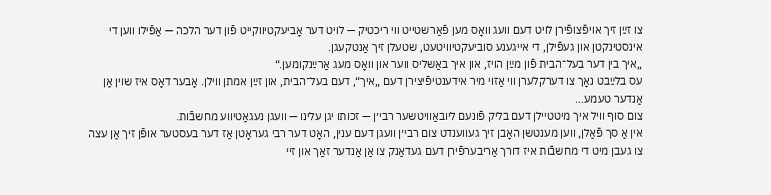צו זײַן זיך אויפֿצופֿירן לויט דעם וועג וואָס מען פֿאַרשטייט ווי ריכטיק — לויט דער אָביעקטיווקייט פֿון דער הלכה — אַפֿילו ווען די אינסטינקטן און געפֿילן, די אייגענע סוביעקטיוויטעט, שטעלן זיך אַנטקעגן.
„איך בין דער בעל־הבית פֿון מײַן הויז, און איך באַשליס ווער און וואָס מעג אַרײַנקומען.“
עס בלײַבט נאָך צו דערקלערן ווי אַזוי מיר אידענטיפֿיצירן דעם „איך“, דעם בעל־הבית, און זײַן אמתן ווילן. אָבער דאָס איז שוין אַן אַנדער טעמע…
צום סוף וויל איך מיטטיילן דעם בליק פֿונעם ליובאַוויטשער רבי׳ן — זכותו יגן עלינו — וועגן נעגאַטיווע מחשבֿות.
אין אַ סך פֿאַלן, ווען מענטשן האָבן זיך געווענדט צום רבי׳ן וועגן דעם ענין, האָט דער רבי געראָטן אַז דער בעסטער אופֿן זיך אַן עצה צו געבן מיט די מחשבֿות איז דורך אַריבערפֿירן דעם געדאַנק צו אַן אַנדער זאַך און זיי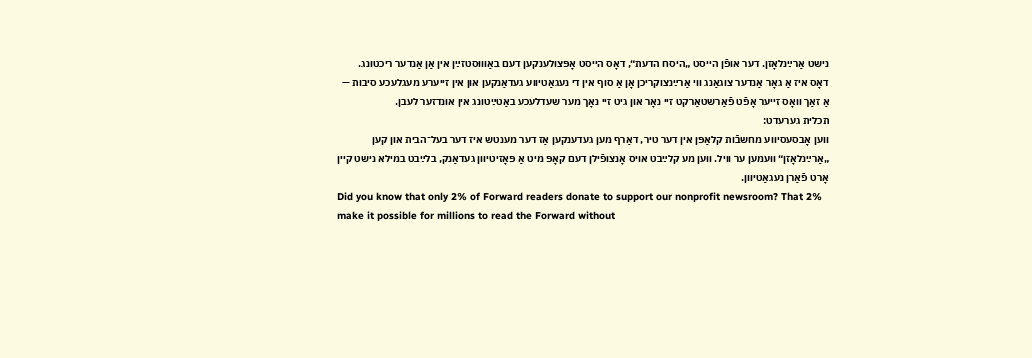נישט אַרײַנלאָזן. דער אופֿן הייסט „היסח הדעת“, דאָס הייסט אָפּצולענקען דעם באַוווּסטזײַן אין אַן אַנדער ריכטונג.
דאָס איז אַ גאָר אַנדער צוגאַנג ווי אַרײַנצוקריכן אָן אַ סוף אין די נעגאַטיווע געדאַנקען און אין זייערע מעגלעכע סיבות — אַ זאַך וואָס זייער אָפֿט פֿאַרשטאַרקט זיי נאָר און גיט זיי נאָך מער שעדלעכע באַטײַטונג אין אונדזער לעבן.
תכלית גערעדט:
ווען אָבסעסיווע מחשבֿות קלאַפּן אין דער טיר, דאַרף מען געדענקען אַז דער מענטש איז דער בעל־הבית און קען „אַרײַנלאָזן“ וועמען ער וויל. ווען מע קלײַבט אויס אָנצופֿילן דעם קאָפּ מיט אַ פּאָזיטיוון געדאַנק, בלײַבט במילא נישט קיין אָרט פֿאַרן נעגאַטיוון.
Did you know that only 2% of Forward readers donate to support our nonprofit newsroom? That 2% make it possible for millions to read the Forward without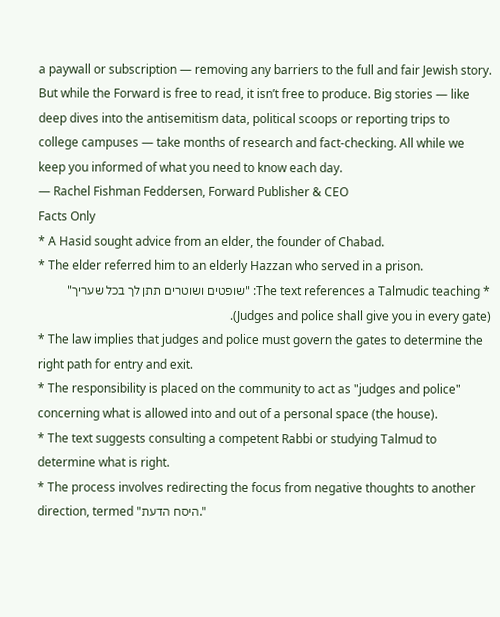a paywall or subscription — removing any barriers to the full and fair Jewish story.
But while the Forward is free to read, it isn’t free to produce. Big stories — like deep dives into the antisemitism data, political scoops or reporting trips to college campuses — take months of research and fact-checking. All while we keep you informed of what you need to know each day.
— Rachel Fishman Feddersen, Forward Publisher & CEO
Facts Only
* A Hasid sought advice from an elder, the founder of Chabad.
* The elder referred him to an elderly Hazzan who served in a prison.
* The text references a Talmudic teaching: "שופטים ושוטרים תתן לך בכל שעריך" (Judges and police shall give you in every gate).
* The law implies that judges and police must govern the gates to determine the right path for entry and exit.
* The responsibility is placed on the community to act as "judges and police" concerning what is allowed into and out of a personal space (the house).
* The text suggests consulting a competent Rabbi or studying Talmud to determine what is right.
* The process involves redirecting the focus from negative thoughts to another direction, termed "היסח הדעת."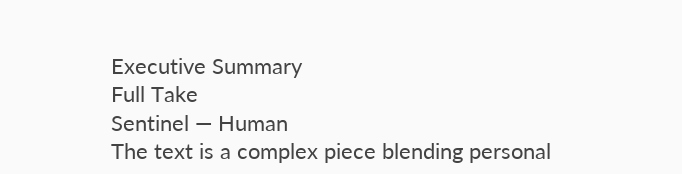Executive Summary
Full Take
Sentinel — Human
The text is a complex piece blending personal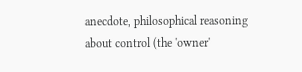anecdote, philosophical reasoning about control (the 'owner'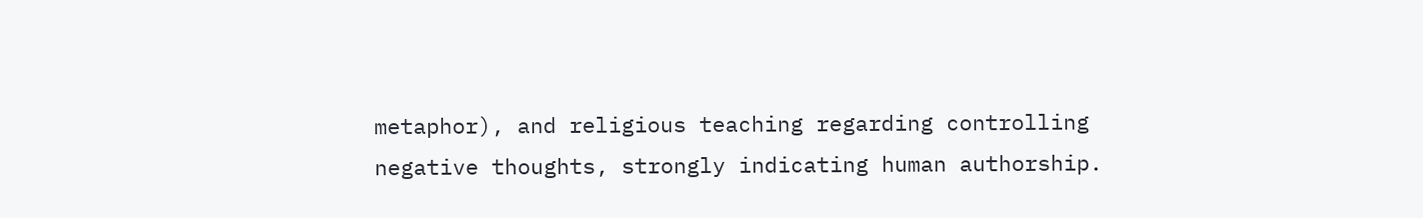metaphor), and religious teaching regarding controlling negative thoughts, strongly indicating human authorship.